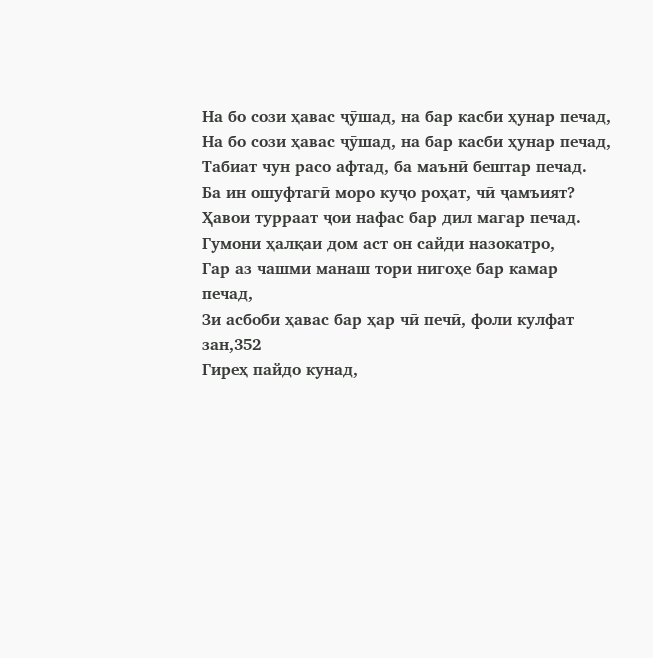На бо сози ҳавас ҷӯшад, на бар касби ҳунар печад,
На бо сози ҳавас ҷӯшад, на бар касби ҳунар печад,
Табиат чун расо афтад, ба маънӣ бештар печад.
Ба ин ошуфтагӣ моро куҷо роҳат, чӣ ҷамъият?
Ҳавои турраат ҷои нафас бар дил магар печад.
Гумони ҳалқаи дом аст он сайди назокатро,
Гар аз чашми манаш тори нигоҳе бар камар печад,
Зи асбоби ҳавас бар ҳар чӣ печӣ, фоли кулфат зан,352
Гиреҳ пайдо кунад,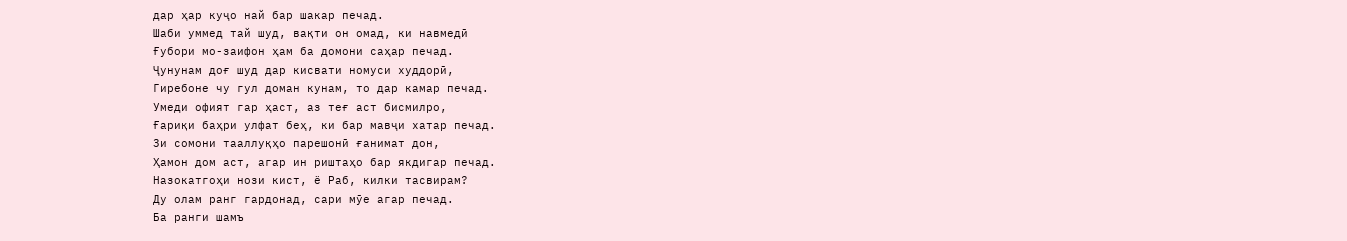дар ҳар куҷо най бар шакар печад.
Шаби уммед тай шуд, вақти он омад, ки навмедӣ
Ғубори мо-заифон ҳам ба домони саҳар печад.
Ҷунунам доғ шуд дар кисвати номуси худдорӣ,
Гиребоне чу гул доман кунам, то дар камар печад.
Умеди офият гар ҳаст, аз теғ аст бисмилро,
Ғариқи баҳри улфат беҳ, ки бар мавҷи хатар печад.
Зи сомони тааллуқҳо парешонӣ ғанимат дон,
Ҳамон дом аст, агар ин риштаҳо бар якдигар печад.
Назокатгоҳи нози кист, ё Раб, килки тасвирам?
Ду олам ранг гардонад, сари мӯе агар печад.
Ба ранги шамъ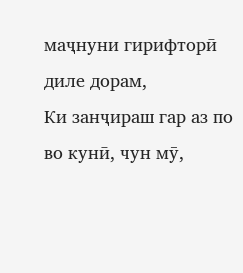маҷнуни гирифторӣ диле дорам,
Ки занҷираш гар аз по во кунӣ, чун мӯ,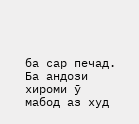ба сар печад.
Ба андози хироми ӯ мабод аз худ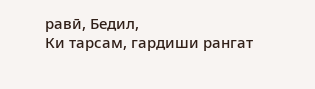равӣ, Бедил,
Ки тарсам, гардиши рангат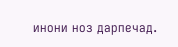инони ноз дарпечад.